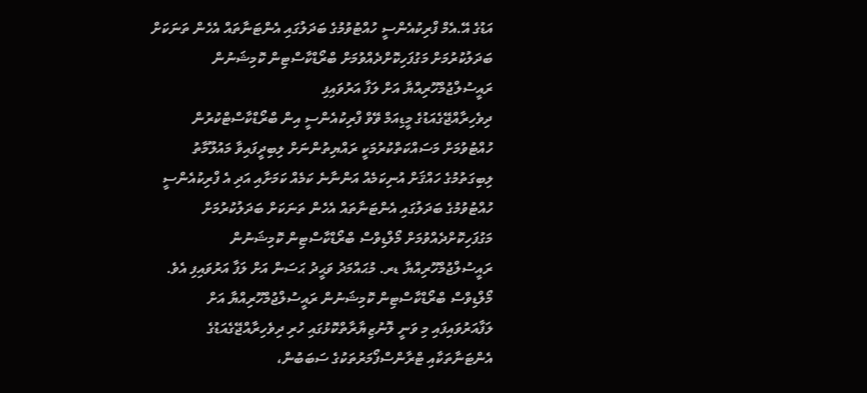އަޑުގެ އޭ.އެމް ފްރިކުއެންސީ ހުއްޓުވުމުގެ ބަދަލުގައި އެންޓަނާތައް އެހެން ތަނަކަށް ބަދަލުކުރުމަށް މަގުފަހިކޮށްދެއްވުމަށް ބްރޯޑްކާސްޓިން ކޮމިޝަނުން ރައީސުލްޖުމްހޫރިއްޔާ އަށް ލަފާ އަރުވައިފި
ދިވެހިރާއްޖޭގެއަޑުގެ މީޑިއަމް ވޭވް ފްރިކުއެންސީ އިން ބްރޯޑްކާސްޓްކުރުން ހުއްޓުވުމަށް މަސައްކަތްކުރުމަކީ ރައްޔިތުންނަށް ލިބިދީފައިވާ މައުލޫމާތު ލިބިގަތުމުގެ ހައްޤަށް އުނިކަމެއް އަންނާނެ ކަމެއް ކަމަށާއި އަދި އެ ފްރިކުއެންސީ ހުއްޓުވުމުގެ ބަދަލުގައި އެންޓަނާތައް އެހެން ތަނަކަށް ބަދަލުކުރުމަށް މަގުފަހިކޮށްދެއްވުމަށް މޯލްޑިވްސް ބްރޯޑްކާސްޓިން ކޮމިޝަނުން ރައީސުލްޖުމްހޫރިއްޔާ ޑރ. މުޙައްމަދު ވަޙީދު ޙަސަން އަށް ލަފާ އަރުވައިފި އެވެ.
މޯލްޑިވްސް ބްރޯޑްކާސްޓިން ކޮމިޝަނުން ރައީސުލްޖުމްހޫރިއްޔާ އަށް ލަފާއަރުވައިފައި މި ވަނީ ލޮނުޒިޔާރާތްކޮޅުގައި ހުރި ދިވެހިރާއްޖޭގެއަޑުގެ އެންޓަނާތަކާއި ޓްރާންސްފޯމަރުތަކުގެ ސަބަބުން،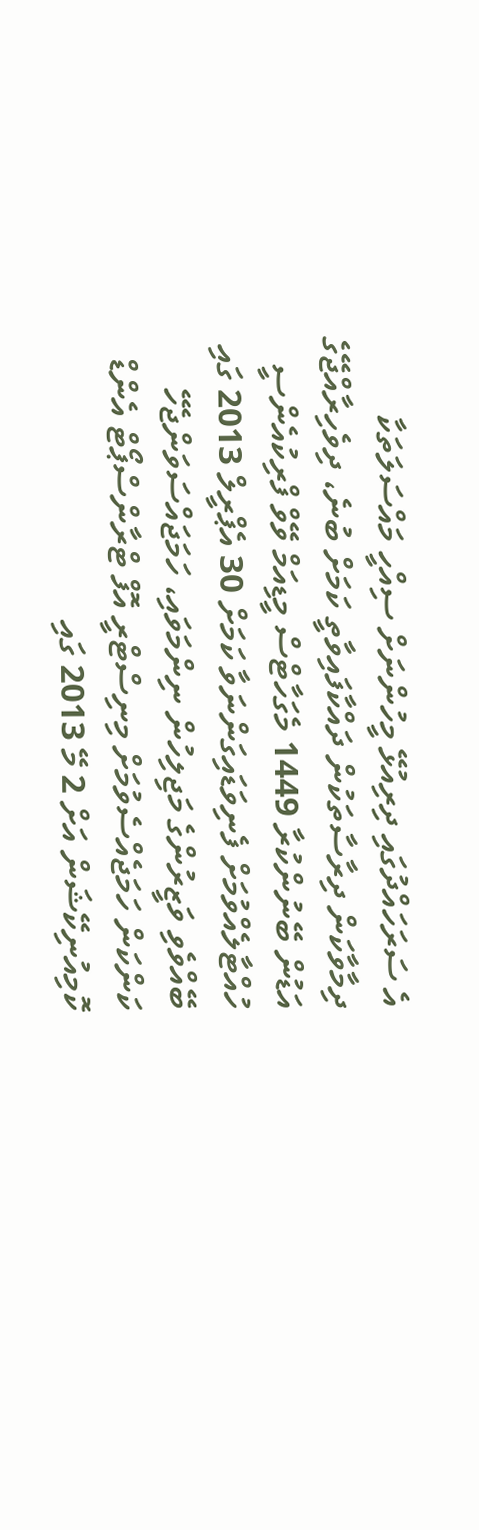އެ ސަރަހައްދުގައި ދިރިއުޅޭ މީހުންނަށް ސިއްހީ މައްސަލަތަކާ ދިމާވާކަން ދިރާސާތަކުން ދައްކާފައިވާތީ ކަމަށް ބުނެ، ދިވެހިރާއްޖޭގެ އަޑުން ބޭނުންކުރާ 1449 މެގަހާޓްސް މީޑިއަމް ވޭވް ފްރިކުއެންސީ ހުއްޓާލެއްވުމަށް ފެނިވަޑައިގަންނަވާ ކަމަށް 30 އެޕްރީލް 2013 ގައި ބޭއްވެވި ވަޒީރުންގެ މަޖިލިހުން ނިންމަވައި، ހަމަޖައްސަވަންޖެހޭ ކަންކަން ހަމަޖެއްސެވުމަށް މިނިސްޓްރީ އޮފް ޓްރާންސްޕޯޓް އެންޑް ކޮމިއުނިކޭޝަން އަށް 2 މޭ 2013 ގައި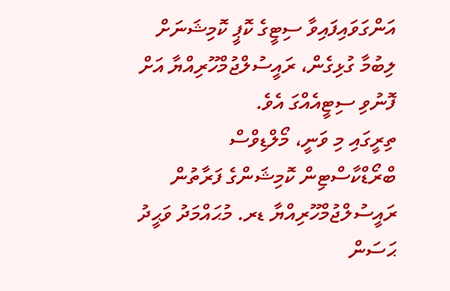އަންގަވައިފައިވާ ސިޓީގެ ކޮޕީ ކޮމިޝަނަށް ލިބުމާ ގުޅިގެން، ރައީސުލްޖުމްހޫރިއްޔާ އަށް ފޮނުވި ސިޓީއެއްގަ އެވެ.
ތިރީގައި މި ވަނީ، މޯލްޑިވްސް ބްރޯޑްކާސްޓިން ކޮމިޝަންގެ ފަރާތުން ރައީސުލްޖުމްހޫރިއްޔާ ޑރ. މުޙައްމަދު ވަޙީދު ޙަސަން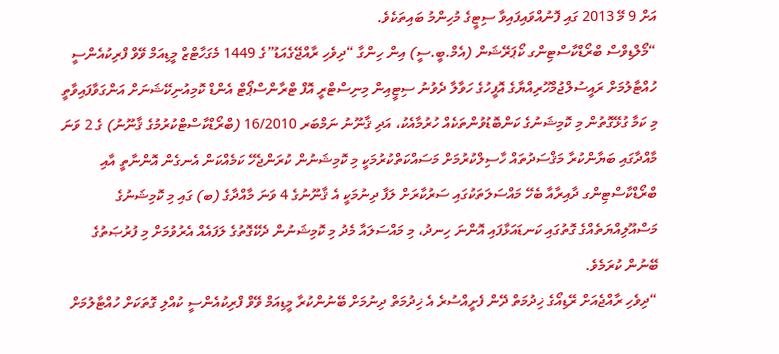އަށް 9 މޭ 2013 ގައި ފޮނުއްވައިފައިވާ ސިޓީގެ މުހިންމު ބައިތަކެވެ.
“މޯލްޑިވްސް ބްރޯޑްކާސްޓިންގ ކޯޕަރޭޝަން (އެމް.ބީ.ސީ) އިން ހިންގާ “ދިވެހި ރާއްޖޭގެއަޑު”ގެ 1449 މެގަހާޓްޒް މީޑިއަމް ވޭވް ފްރިކުއެންސީ ހުއްޓާލުމަށް ރައީސުލްޖުމްހޫރިއްޔާގެ އޮފީހުގެ ހަވާލާ ދެވުނު ސިޓީއިން މިނިސްޓްރީ އޮފް ޓްރާންސްޕޯޓް އެންޑް ކޮމިއުނިކޭޝަނަށް އަންގަވާފައިވާތީ މި ކަމާ ގުޅޭގޮތުން މި ކޮމިޝަނުގެ ކަންބޮޑުވުންތަކެއް ހުރުމާއެކު، އަދި ޤާނޫނު ނަމްބަރ 16/2010 (ބްރޯޑްކާސްޓްކުރުމުގެ ޤާނޫނު) ގެ 2 ވަނަ މާއްދާގައި ބަޔާންކުރާ މަޤްސަދުތައް ހާސިލްކުރުމަށް މަސައްކަތްކުރުމަކީ މި ކޮމިޝަނުން ކުރަންޖެހޭ ކަމެއްކަން އެނގެން އޮންނާތީ އާއި ބްރޯޑްކާސްޓިންގ ދާއިރާއާ ބެހޭ މައްސަލަތަކުގައި ސަރުކާރަށް ލަފާ ދިނުމަކީ އެ ޤާނޫނުގެ 4 ވަނަ މާއްދާގެ (ބ) ގައި މި ކޮމިޝަނުގެ މަސްއޫލިއްޔަތެއްގެ ގޮތުގައި ކަނޑައަޅާފައި އޮންނަ ހިނދު، މި މައްސަލައާ މެދު މި ކޮމިޝަނުން ދެކޭގޮތުގެ ލަފައެއް އެރުވުމަށް މި ފުރުޞަތުގެ ބޭނުން ކުރަމެވެ.
“ދިވެހި ރާއްޖެއަށް ރޭޑިއޯގެ ޚިދުމަތް ދޭން ފެށީއްސުރެ އެ ޚިދުމަތް ދިނުމަށް ބޭނުންކުރާ މީޑިއަމް ވޭވް ފްރިކުއެންސީ ކުއްލި ގޮތަކަށް ހުއްޓާލުމަށް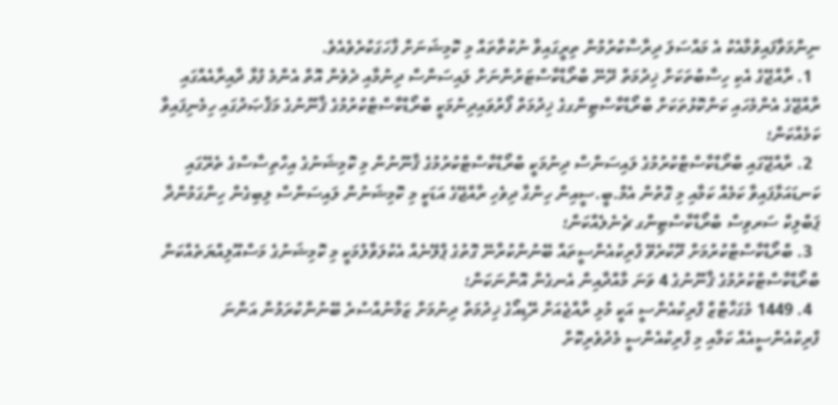ނިންމަވާފައިވުމާއެކު އެ މައްސަލަ ދިރާސާކުރުމުން ތިރީގައިވާ ނުކުތާތައް މި ކޮމިޝަނަށް ފާހަގަކުރެވެއެވެ.
  1. ރާއްޖޭގެ އެކި ހިސާބުތަކަށް ޚިދުމަތް ދޭނޭ ބްރޯޑްކާސްޓަރުންނަށް ލައިސަންސް ދިނުމާއި ދެވެން އޮތް އެންމެ ފުޅާ ދާއިރާއެއްގައި ރާއްޖޭގެ އެންމެހައި ކަންކޮޅުތަކަށް ބްރޯޑްކާސްޓިންގގެ ޚިދުމަތް ފޯރުވައިދިނުމަކީ ބްރޯޑްކާސްޓްކުރުމުގެ ޤާނޫނުގެ މަޤްޞަދުގައި ހިމެނިފައިވާ ކަމެއްކަން؛
  2. ރާއްޖޭގައި ބްރޯޑްކާސްޓްކުރުމުގެ ލައިސަންސް ދިނުމަކީ ބްރޯޑްކާސްޓްކުރުމުގެ ޤާނޫނުން މި ކޮމިޝަނުގެ އިހްތިސާސްގެ ތެރޭގައި ކަނޑައަޅާފައިވާ ކަމެއް ކަމާއި މި ގޮތުން އެމް.ބީ.ސީއިން ހިންގާ ދިވެހި ރާއްޖޭގެ އަޑަކީ މި ކޮމިޝަނުން ލައިސަންސް ލިބިގެން ހިންގަމުންދާ ޕަބްލިކް ސަރވިސް ބްރޯޑްކާސްޓިންގ ޗެނެލެއްކަން؛
  3. ބްރޯޑްކާސްޓްކުރުމަށް ދޫކުރެވޭ ފްރިކުއެންސީތައް ބޭނުންކުރާނޭ ގޮތުގެ ޕްލޭނެއް އެކުލަވާލުމަކީ މި ކޮމިޝަނުގެ މަސްއޫލިއްޔަތެއްކަން ބްރޯޑްކާސްޓްކުރުމުގެ ޤާނޫނުގެ 4 ވަނަ މާއްދާއިން އެނގެން އޮންނަކަން؛
  4. 1449 މެގަހާޓްޒް ފްރިކުއެންސީ އަކީ މުޅި ރާއްޖެއަށް ރޭޑިއޯގެ ޚިދުމަތް ދިނުމަށް ޒަމާނުއްސުރެ ބޭނުންކުރަމުން އަންނަ ފްރިކުއެންސީއެއް ކަމާއި މި ފްރިކުއެންސީ މެދުވެރިކޮށް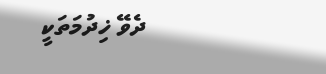ދެވޭ ޚިދުމަތަކީ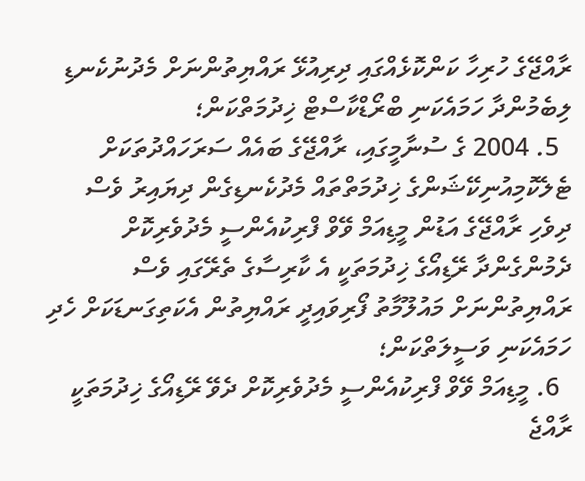ރާއްޖޭގެ ހުރިހާ ކަންކޮޅެއްގައި ދިރިއުޅޭ ރައްޔިތުންނަށް މެދުނުކެނޑި ލިބެމުންދާ ހަމައެކަނި ބްރޯޑްކާސްޓް ޚިދުމަތްކަން؛
  5. 2004 ގެ ސުނާމީގައި، ރާއްޖޭގެ ބައެއް ސަރަހައްދުތަކަށް ޓެލެކޮމިއުނިކޭޝަންގެ ޚިދުމަތްތައް މެދުކެނޑިގެން ދިޔައިރު ވެސް ދިވެހި ރާއްޖޭގެ އަޑުން މީޑިއަމް ވޭވް ފްރިކުއެންސީ މެދުވެރިކޮށް ދެމުންގެންދާ ރޭޑިއޯގެ ޚިދުމަތަކީ އެ ކާރިސާގެ ތެރޭގައި ވެސް ރައްޔިތުންނަށް މައުލޫމާތު ފޯރިވައިދީ ރައްޔިތުން އެކަތިގަނޑަކަށް ހެދި ހަމައެކަނި ވަސީލަތްކަން؛
  6. މީޑިއަމް ވޭވް ފްރިކުއެންސީ މެދުވެރިކޮށް ދެވޭ ރޭޑިއޯގެ ޚިދުމަތަކީ ރާއްޖެ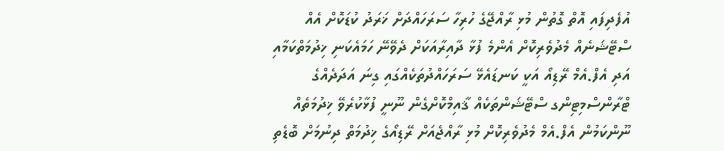އުފެދިފައި އޮތް ގޮތުން މުޅި ރާއްޖޭގެ ހުރިހާ ސަރަހައްދަށް ޚަރަދު ކުޑަކޮށް އެއް ސްޓޭޝަނެއް މެދުވެރިކޮށް އެންމެ ފުޅާ ދާއިރާއަކަށް ދެވޭނޭ ހަމައެކަނި ޚިދުމަތްކަމާއި އަދި އެފް.އެމް ރޭޑިއޯ އަކީ ކަނޑައެޅޭ ސަރަހައްދުތަކެއްގައި ގިނަ އަދަދެއްގެ ޓްރާންސްމިޓިންގ ސްޓޭޝަންތަކެއް ޤާއިމްކޮށްގެން ނޫނީ ފުޅާކުރެވޭ ޚިދުމަތެއް ނޫންކަމުން އެފް.އެމް މެދުވެރިކޮށް މުޅި ރާއްޖެއަށް ރޭޑިއޯގެ ޚިދުމަތް ދިނުމަށް ބޮޑެތި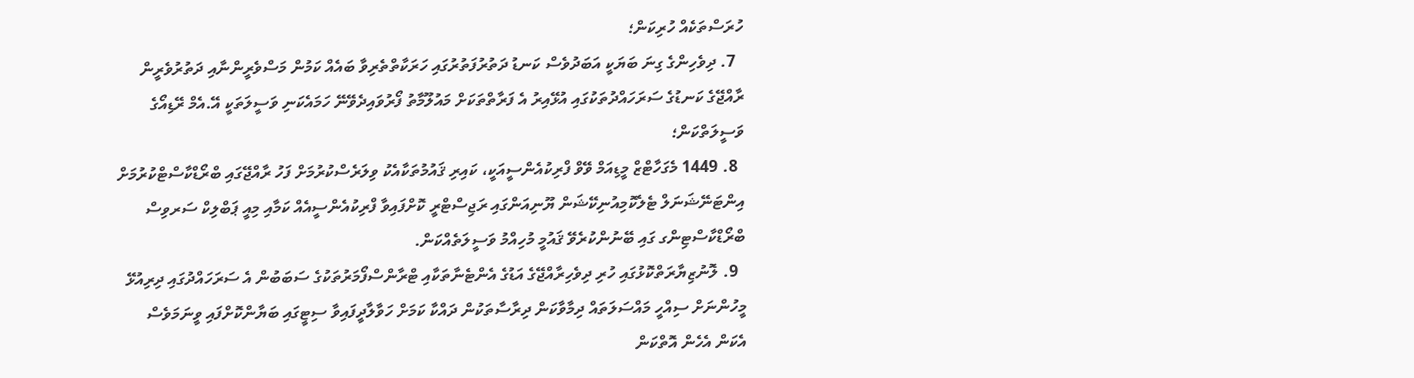ހުރަސްތަކެއް ހުރިކަން؛
  7. ދިވެހިންގެ ގިނަ ބަޔަކީ އަބަދުވެސް ކަނޑު ދަތުރުފަތުރުގައި ހަރަކާތްތެރިވާ ބައެއް ކަމުން މަސްވެރީންނާއި ދަތުރުވެރީން ރާއްޖޭގެ ކަނޑުގެ ސަރަހައްދުތަކުގައި އުޅޭއިރު އެ ފަރާތްތަކަށް މައުލޫމާތު ފޯރުވައިދެވޭނޭ ހަމައެކަނި ވަސީލަތަކީ އޭ.އެމް ރޭޑިއޯގެ ވަސީލަތްކަން؛
  8. 1449 މެގަހާޓްޒް މީޑިއަމް ވޭވް ފްރިކުއެންސީއަކީ، ކައިރި ޤައުމުތަކާއެކު ވިލަރެސްކުރުމަށް ފަހު ރާއްޖޭގައި ބްރޯޑްކާސްޓްކުރުމަށް އިންޓަނޭޝަނަލް ޓެލެކޮމިއުނިކޭޝަން ޔޫނިއަންގައި ރަޖިސްޓްރީ ކޮށްފައިވާ ފްރިކުއެންސީއެއް ކަމާއި މިއީ ޕަބްލިކް ސަރވިސް ބްރޯޑްކާސްޓިންގ ގައި ބޭނުންކުރެވޭ ޤައުމީ މުހިއްމު ވަސީލަތެއްކަން.
  9. ލޮނުޒިޔާރަތްކޮޅުގައި ހުރި ދިވެހިރާއްޖޭގެ އަޑުގެ އެންޓެނާތަކާއި ޓްރާންސްފޯމަރުތަކުގެ ސަބަބުން އެ ސަރަހައްދުގައި ދިރިއުޅޭ މީހުންނަށް ސިއްހީ މައްސަލަތައް ދިމާވާކަން ދިރާސާތަކުން ދައްކާ ކަމަށް ހަވާލާދީފައިވާ ސިޓީގައި ބަޔާންކޮށްފައި ވީނަމަވެސް އެކަން އެހެން އޮތްކަން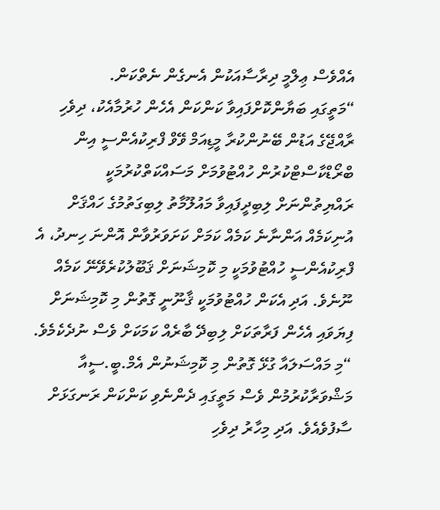އެއްވެސް ޢިލްމީ ދިރާސާއަކުން އެނގެން ނެތްކަން.
“މަތީގައި ބަޔާންކޮށްފައިވާ ކަންކަން އެހެން ހުރުމާއެކު، ދިވެހި ރާއްޖޭގެ އަޑުން ބޭނުންކުރާ މީޑިއަމް ވޭވް ފްރިކުއެންސީ އިން ބްރޯޑްކާސްޓްކުރުން ހުއްޓުވުމަށް މަސައްކަތްކުރުމަކީ ރައްޔިތުންނަށް ލިބިދީފައިވާ މައުލޫމާތު ލިބިގަތުމުގެ ހައްޤަށް އުނިކަމެއް އަންނާނެ ކަމެއް ކަމަށް ކަށަވަރުވާން އޮންނަ ހިނދު، އެ ފްރިކުއެންސީ ހުއްޓުވުމަކީ މި ކޮމިޝަނަށް ޤަބޫލުކުރެވޭނޭ ކަމެއް ނޫނެވެ. އަދި އެކަން ހުއްޓުވުމަކީ ޤާނޫނީ ގޮތުން މި ކޮމިޝަނަށް ފިޔަވައި އެހެން ފަރާތަކަށް ލިބިދޭ ބާރެއް ކަމަކަށް ވެސް ނުދެކެމެވެ.
“މި މައްސަލައާ ގުޅޭ ގޮތުން މި ކޮމިޝަނުން އެމް.ބީ.ސީއާ މަޝްވަރާކުރުމުން ވެސް މަތީގައި ދެންނެވި ކަންކަން ރަނގަޅަށް ސާފުވެއެވެ. އަދި މިހާރު ދިވެހި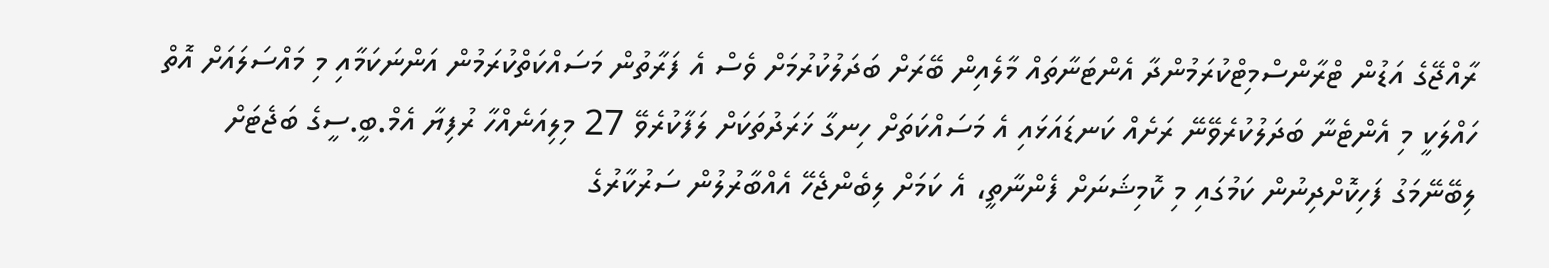ރާއްޖޭގެ އަޑުން ޓްރާންސްމިޓްކުރަމުންދާ އެންޓަނާތައް މާލެއިން ބޭރަށް ބަދަލުކުރުމަށް ވެސް އެ ފަރާތުން މަސައްކަތްކުރަމުން އަންނަކަމާއި މި މައްސަލައަށް އޮތް ހައްލަކީ މި އެންޓެނާ ބަދަލުކުރެވޭނޭ ރަށެއް ކަނޑައަޅައި އެ މަސައްކަތަށް ހިނގާ ޚަރަދުތަކަށް ލަފާކުރެވޭ 27 މިލިއަނެއްހާ ރުފިޔާ އެމް.ބީ.ސީގެ ބަޖެޓަށް ލިބޭނޭމަގު ފަހިކޮށްދިނުން ކަމުގައި މި ކޮމިޝަނަށް ފެންނާތީ، އެ ކަމަށް ލިބެންޖެހޭ އެއްބާރުލުން ސަރުކާރުގެ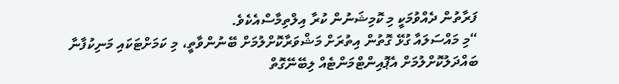ފަރާތުން ދެއްވުމަކީ މި ކޮމިޝަނުން ކުރާ އިލްތިމާސްއެކެވެ.
“މި މައްސަލައާ ގުޅޭ ގޮތުން އިތުރަށް މަޝްވަރާކޮށްލުމަށް ބޭނުންވާތީ، މި ކަމަށްޓަކައި މަނިކުފާނާ ބައްދަލުކޮށްލުމަށް އެޕޮއިންޓްމަންޓެއް ލިބޭނޭގޮތް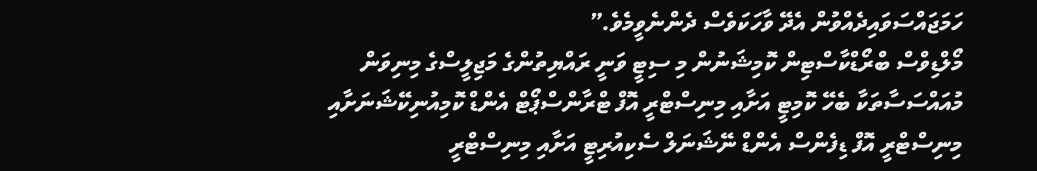ހަމަޖައްސަވައިދެއްވުން އެދޭ ވާހަކަވެސް ދެންނެވީމެވެ.”
މޯލްޑިވްސް ބްރޯޑްކާސްޓިން ކޮމިޝަނުން މި ސިޓީ ވަނީ ރައްޔިތުންގެ މަޖިލީސްގެ މިނިވަން މުއައްސަސާތަކާ ބެހޭ ކޮމިޓީ އަށާއި މިނިސްޓްރީ އޮފް ޓްރާންސްޕޯޓް އެންޑް ކޮމިއުނިކޭޝަނަށާއި މިނިސްޓްރީ އޮފް ޑިފެންސް އެންޑް ނޭޝަނަލް ސެކިއުރިޓީ އަށާއި މިނިސްޓްރީ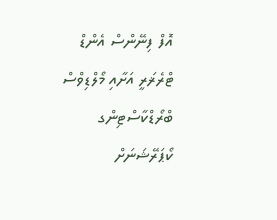އޮފް ފިނޭންސް އެންޑް ޓްރެޜަރީ އަށާއި މޯލްޑިވްސް ބްރޯޑްކާސްޓިންގ ކޯޕަރޭޝަނަށް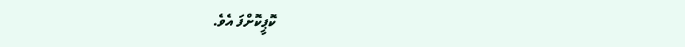ކޮޕީކޮށްފަ އެވެ.